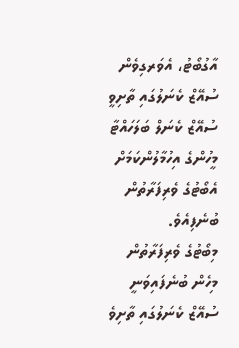އާގުބޯޓު، އެވަރގިވެން ސުއޭޒް ކެނަލުގައި ތާށިވީ ސުއޭޒް ކެނަލް ބަލަހައްޓާ މީހުންގެ އިހުމާލުންކަމަށް އެބޯޓުގެ ވެރިފަރާތުން ބުނެފިއެވެ.
މިބޯޓުގެ ވެރިފަރާތުން މިހެން ބުނެފައިވަނީ ސުއޭޒް ކެނަލުގައި ތާށިވެ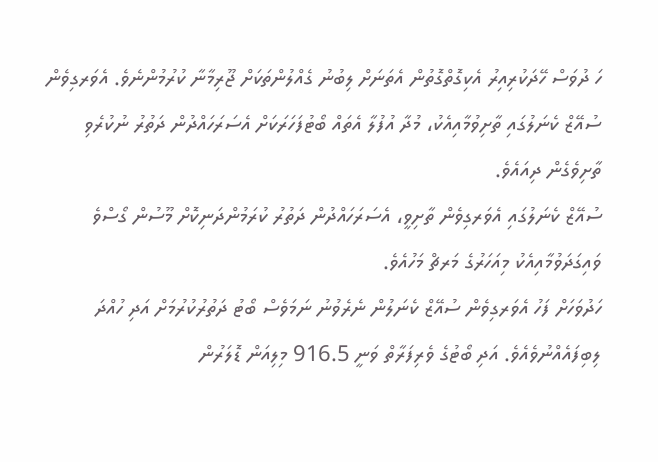ހަ ދުވަސް ހޭދަކުރިއިރު އެކިގޮތްގޮތުން އެތަނަށް ލިބުނު ގެއްލުންތަކަށް ޖޫރިމާނާ ކުރުމުންނެވެ. އެވަރގިވެން ސުއޭޒް ކެނަލުގައި ތާށިވުމާއިއެކު، މުދާ އުފުލާ އެތައް ބޯޓުފަހަރަކަށް އެސަރަހައްދުން ދަތުރު ނުކުރެވި ތާށިވެގެން ދިއައެވެ.
ސުއޭޒް ކެނަލުގައި އެވަރގިވެން ތާށިވީ، އެސަރަހައްދުން ދަތުރު ކުރަމުންދަނިކޮށް މޫސުން ގޯސްވެ ވައިގަދަވުމާއިއެކު މިއަހަރުގެ މަރޗް މަހުއެވެ.
ހަދުވަހަށް ފަހު އެވަރގިވެން ސުއޭޒް ކެނަލުން ނެރެވުނު ނަމަވެސް ބޯޓު ދަތުރުކުރުމަށް އަދި ހުއްދަ ލިބިފައެއްނުވެއެވެ. އަދި ބޯޓުގެ ވެރިފަރާތް ވަނީ 916.5 މިލިއަން ޑޮލަރުން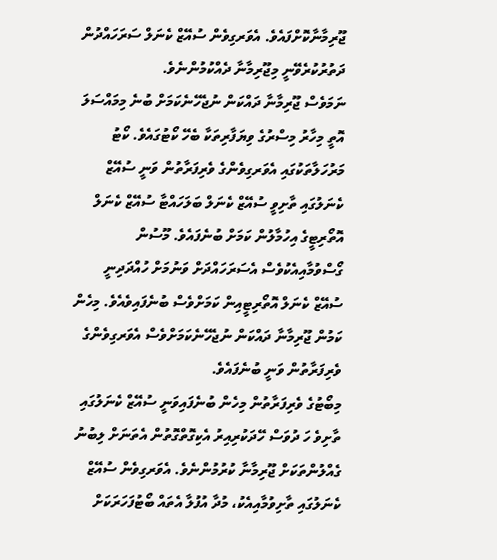ޖޫރިމާނާކޮށްފައެވެ. އެވަރގިވެން ސުއޭޒް ކެނަލް ސަރަހައްދުން ދަތުރުކުރެވޭނީ މިޖޫރިމާނާ ދެއްކުމުންނެވެ.
ނަމަވެސް ޖޫރިމާނާ ދައްކަން ނުޖެހޭނެކަމަށް ބުނެ މިމައްސަލަ އޮތީ މިހާރު މިސްރުގެ ވިޔަފާރިތަކާ ބެހޭ ކޯޓުގައެވެ. ކޯޓު މަރުހަލާތަކުގައި އެވަރގިވެންގެ ވެރިފަރާތުން ވަނީ ސުއޭޒް ކެނަލުގައި ތާށިވީ ސުއޭޒް ކެނަލް ބަލަހައްޓާ ސުއޭޒް ކެނަލް އޮތޯރިޓީގެ އިހުމާލުން ކަމަށް ބުނެފައެވެ. މޫސުން ގޯސްވުމާއިއެކުވެސް އެސަރަހައްދަށް ވަނުމަށް ހުއްދަދިނީ ސުއޭޒް ކެނަލް އޮތޯރިޓީއިން ކަމަށްވެސް ބުނެފައިވެއެވެ. މިހެން ކަމުން ޖޫރިމާނާ ދައްކަން ނުޖެހޭނެކަމަށްވެސް އެވަރގިވެންގެ ވެރިފަރާތުން ވަނީ ބުނެފައެވެ.
މިބޯޓުގެ ވެރިފަރާތުން މިހެން ބުނެފައިވަނީ ސުއޭޒް ކެނަލުގައި ތާށިވެ ހަ ދުވަސް ހޭދަކުރިއިރު އެކިގޮތްގޮތުން އެތަނަށް ލިބުނު ގެއްލުންތަކަށް ޖޫރިމާނާ ކުރުމުންނެވެ. އެވަރގިވެން ސުއޭޒް ކެނަލުގައި ތާށިވުމާއިއެކު، މުދާ އުފުލާ އެތައް ބޯޓުފަހަރަކަށް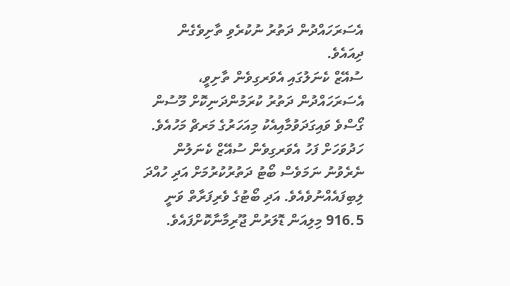އެސަރަހައްދުން ދަތުރު ނުކުރެވި ތާށިވެގެން ދިއައެވެ.
ސުއޭޒް ކެނަލުގައި އެވަރގިވެން ތާށިވީ، އެސަރަހައްދުން ދަތުރު ކުރަމުންދަނިކޮށް މޫސުން ގޯސްވެ ވައިގަދަވުމާއިއެކު މިއަހަރުގެ މަރޗް މަހުއެވެ.
ހަދުވަހަށް ފަހު އެވަރގިވެން ސުއޭޒް ކެނަލުން ނެރެވުނު ނަމަވެސް ބޯޓު ދަތުރުކުރުމަށް އަދި ހުއްދަ ލިބިފައެއްނުވެއެވެ. އަދި ބޯޓުގެ ވެރިފަރާތް ވަނީ 916.5 މިލިއަން ޑޮލަރުން ޖޫރިމާނާކޮށްފައެވެ.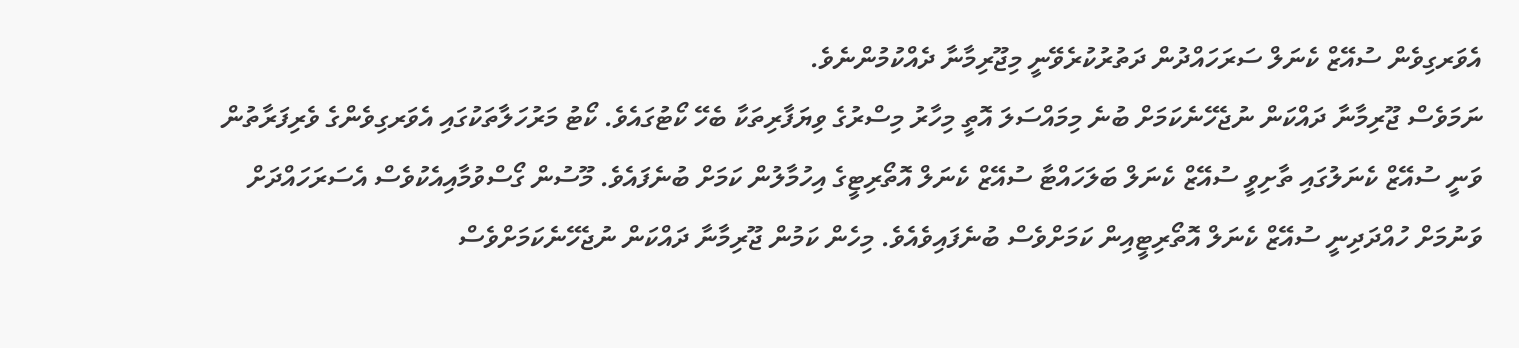އެވަރގިވެން ސުއޭޒް ކެނަލް ސަރަހައްދުން ދަތުރުކުރެވޭނީ މިޖޫރިމާނާ ދެއްކުމުންނެވެ.
ނަމަވެސް ޖޫރިމާނާ ދައްކަން ނުޖެހޭނެކަމަށް ބުނެ މިމައްސަލަ އޮތީ މިހާރު މިސްރުގެ ވިޔަފާރިތަކާ ބެހޭ ކޯޓުގައެވެ. ކޯޓު މަރުހަލާތަކުގައި އެވަރގިވެންގެ ވެރިފަރާތުން ވަނީ ސުއޭޒް ކެނަލުގައި ތާށިވީ ސުއޭޒް ކެނަލް ބަލަހައްޓާ ސުއޭޒް ކެނަލް އޮތޯރިޓީގެ އިހުމާލުން ކަމަށް ބުނެފައެވެ. މޫސުން ގޯސްވުމާއިއެކުވެސް އެސަރަހައްދަށް ވަނުމަށް ހުއްދަދިނީ ސުއޭޒް ކެނަލް އޮތޯރިޓީއިން ކަމަށްވެސް ބުނެފައިވެއެވެ. މިހެން ކަމުން ޖޫރިމާނާ ދައްކަން ނުޖެހޭނެކަމަށްވެސް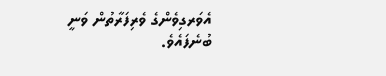އެވަރގިވެންގެ ވެރިފަރާތުން ވަނީ ބުނެފައެވެ.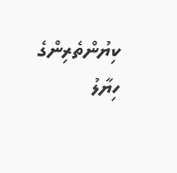ކިޔުންތެރިންގެ ހިޔާލު